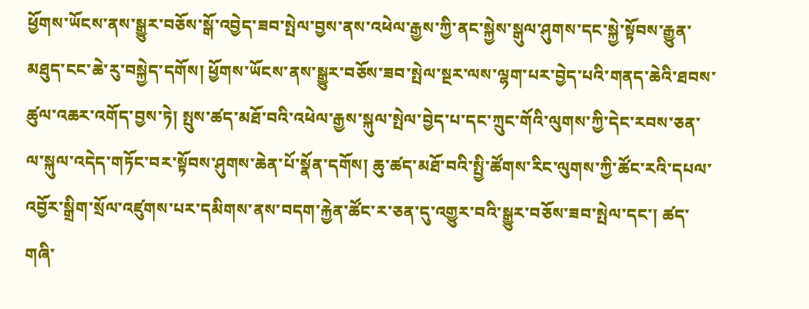ཕྱོགས་ཡོངས་ནས་སྒྱུར་བཅོས་སྒོ་འབྱེད་ཟབ་སྤེལ་བྱས་ནས་འཕེལ་རྒྱས་ཀྱི་ནང་སྐྱེས་སྒུལ་ཤུགས་དང་སྐྱེ་སྟོབས་རྒྱུན་མཐུད་ངང་ཆེ་རུ་བསྐྱེད་དགོས། ཕྱོགས་ཡོངས་ནས་སྒྱུར་བཅོས་ཟབ་སྤེལ་སྔར་ལས་ལྷག་པར་བྱེད་པའི་གནད་ཆེའི་ཐབས་ཚུལ་འཆར་འགོད་བྱས་ཏེ། སྤུས་ཚད་མཐོ་བའི་འཕེལ་རྒྱས་སྐུལ་སྤེལ་བྱེད་པ་དང་ཀྲུང་གོའི་ལུགས་ཀྱི་དེང་རབས་ཅན་ལ་སྐུལ་འདེད་གཏོང་བར་སྟོབས་ཤུགས་ཆེན་པོ་སྣོན་དགོས། ཆུ་ཚད་མཐོ་བའི་སྤྱི་ཚོགས་རིང་ལུགས་ཀྱི་ཚོང་རའི་དཔལ་འབྱོར་སྒྲིག་སྲོལ་འཛུགས་པར་དམིགས་ནས་བདག་རྐྱེན་ཚོང་ར་ཅན་དུ་འགྱུར་བའི་སྒྱུར་བཅོས་ཟབ་སྤེལ་དང་། ཚད་གཞི་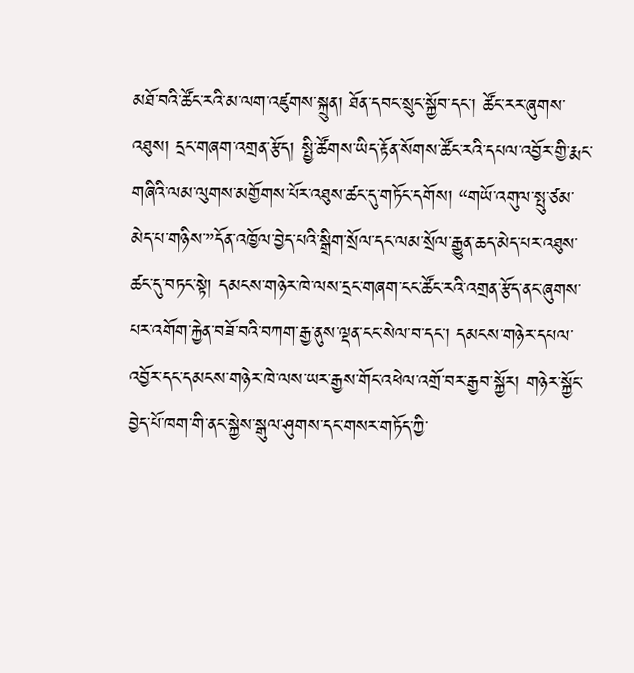མཐོ་བའི་ཚོང་རའི་མ་ལག་འཛུགས་སྐྲུན། ཐོན་དབང་སྲུང་སྐྱོབ་དང་། ཚོང་རར་ཞུགས་འཐུས། དྲང་གཞག་འགྲན་རྩོད། སྤྱི་ཚོགས་ཡིད་རྟོན་སོགས་ཚོང་རའི་དཔལ་འབྱོར་གྱི་རྨང་གཞིའི་ལམ་ལུགས་མགྱོགས་པོར་འཐུས་ཚང་དུ་གཏོང་དགོས། “གཡོ་འགུལ་སྤུ་ཙམ་མེད་པ་གཉིས་”དོན་འཁྱོལ་བྱེད་པའི་སྒྲིག་སྲོལ་དང་ལམ་སྲོལ་རྒྱུན་ཆད་མེད་པར་འཐུས་ཚང་དུ་བཏང་སྟེ། དམངས་གཉེར་ཁེ་ལས་དྲང་གཞག་ངང་ཚོང་རའི་འགྲན་རྩོད་ནང་ཞུགས་པར་འགོག་རྐྱེན་བཟོ་བའི་བཀག་རྒྱ་ནུས་ལྡན་ངང་སེལ་བ་དང་། དམངས་གཉེར་དཔལ་འབྱོར་དང་དམངས་གཉེར་ཁེ་ལས་ཡར་རྒྱས་གོང་འཕེལ་འགྲོ་བར་རྒྱབ་སྐྱོར། གཉེར་སྐྱོང་བྱེད་པོ་ཁག་གི་ནང་སྐྱེས་སྒུལ་ཤུགས་དང་གསར་གཏོད་ཀྱི་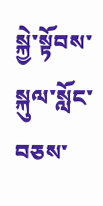སྐྱེ་སྟོབས་སྐུལ་སློང་བཅས་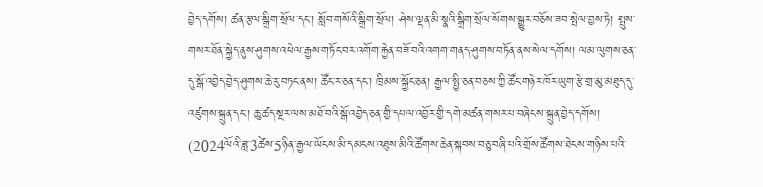བྱེད་དགོས། ཚན་རྩལ་སྒྲིག་སྲོལ་དང་། སློབ་གསོའི་སྒྲིག་སྲོལ། ཤེས་ལྡན་མི་སྣའི་སྒྲིག་སྲོལ་སོགས་སྒྱུར་བཅོས་ཟབ་སྤེལ་བྱས་ཏེ། སྤུས་གསར་ཐོན་སྐྱེད་ནུས་ཤུགས་འཕེལ་རྒྱས་གཏོང་བར་འགོག་རྐྱེན་བཟོ་བའི་འགག་གནད་ཤུགས་བཏོན་ནས་སེལ་དགོས། ལམ་ལུགས་ཅན་དུ་སྒོ་འབྱེད་བྱེད་ཤུགས་ཆེ་རུ་བཏང་ནས། ཚོང་ར་ཅན་དང་། ཁྲིམས་སྐྱོང་ཅན། རྒྱལ་སྤྱི་ཅན་བཅས་ཀྱི་ཚོང་གཉེར་ཁོར་ཡུག་རྩེ་གྲ་མུ་མཐུད་དུ་འཛུགས་སྐྲུན་དང་། ཆུ་ཚད་སྔར་ལས་མཐོ་བའི་སྒོ་འབྱེད་ཅན་གྱི་དཔལ་འབྱོར་གྱི་དགེ་མཚན་གསར་པ་བཞེངས་སྐྲུན་བྱེད་དགོས།
(2024ལོའི་ཟླ་3ཚེས་5ཉིན་རྒྱལ་ཡོངས་མི་དམངས་འཐུས་མིའི་ཚོགས་ཆེན་སྐབས་བཅུ་བཞི་པའི་གྲོས་ཚོགས་ཐེངས་གཉིས་པའི་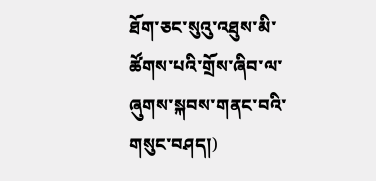ཐོག་ཅང་སུའུ་འཐུས་མི་ཚོགས་པའི་གྲོས་ཞིབ་ལ་ཞུགས་སྐབས་གནང་བའི་གསུང་བཤད།)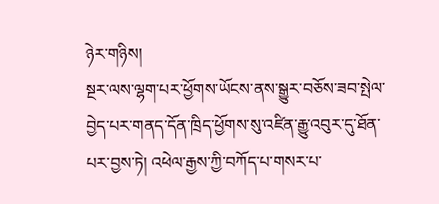ཉེར་གཉིས།
སྔར་ལས་ལྷག་པར་ཕྱོགས་ཡོངས་ནས་སྒྱུར་བཅོས་ཟབ་སྤེལ་བྱེད་པར་གནད་དོན་ཁྲིད་ཕྱོགས་སུ་འཛིན་རྒྱུ་འབུར་དུ་ཐོན་པར་བྱས་ཏེ། འཕེལ་རྒྱས་ཀྱི་བཀོད་པ་གསར་པ་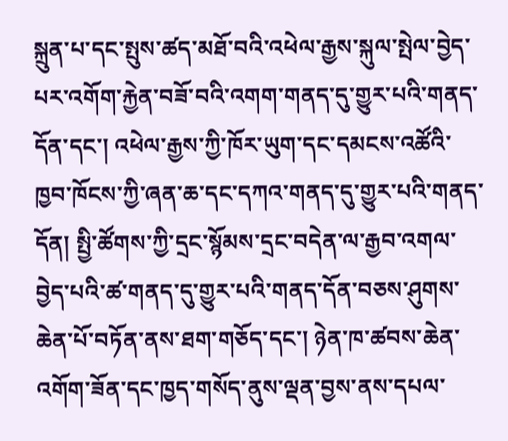སྐྲུན་པ་དང་སྤུས་ཚད་མཐོ་བའི་འཕེལ་རྒྱས་སྐུལ་སྤེལ་བྱེད་པར་འགོག་རྐྱེན་བཟོ་བའི་འགག་གནད་དུ་གྱུར་པའི་གནད་དོན་དང་། འཕེལ་རྒྱས་ཀྱི་ཁོར་ཡུག་དང་དམངས་འཚོའི་ཁྱབ་ཁོངས་ཀྱི་ཞན་ཆ་དང་དཀའ་གནད་དུ་གྱུར་པའི་གནད་དོན། སྤྱི་ཚོགས་ཀྱི་དྲང་སྙོམས་དྲང་བདེན་ལ་རྒྱབ་འགལ་བྱེད་པའི་ཚ་གནད་དུ་གྱུར་པའི་གནད་དོན་བཅས་ཤུགས་ཆེན་པོ་བཏོན་ནས་ཐག་གཅོད་དང་། ཉེན་ཁ་ཚབས་ཆེན་འགོག་ཟོན་དང་ཁྱད་གསོད་ནུས་ལྡན་བྱས་ནས་དཔལ་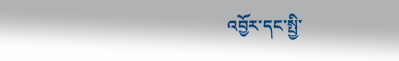འབྱོར་དང་སྤྱི་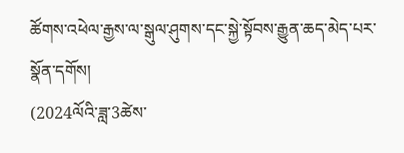ཚོགས་འཕེལ་རྒྱས་ལ་སྒུལ་ཤུགས་དང་སྐྱེ་སྟོབས་རྒྱུན་ཆད་མེད་པར་སྣོན་དགོས།
(2024ལོའི་ཟླ་3ཚེས་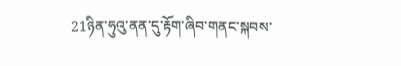21ཉིན་ཧུའུ་ནན་དུ་རྟོག་ཞིབ་གནང་སྐབས་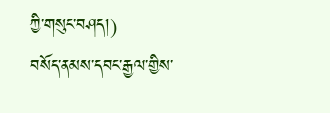ཀྱི་གསུང་བཤད།)
བསོད་ནམས་དབང་རྒྱལ་གྱིས་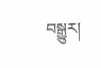བསྒྱུར།